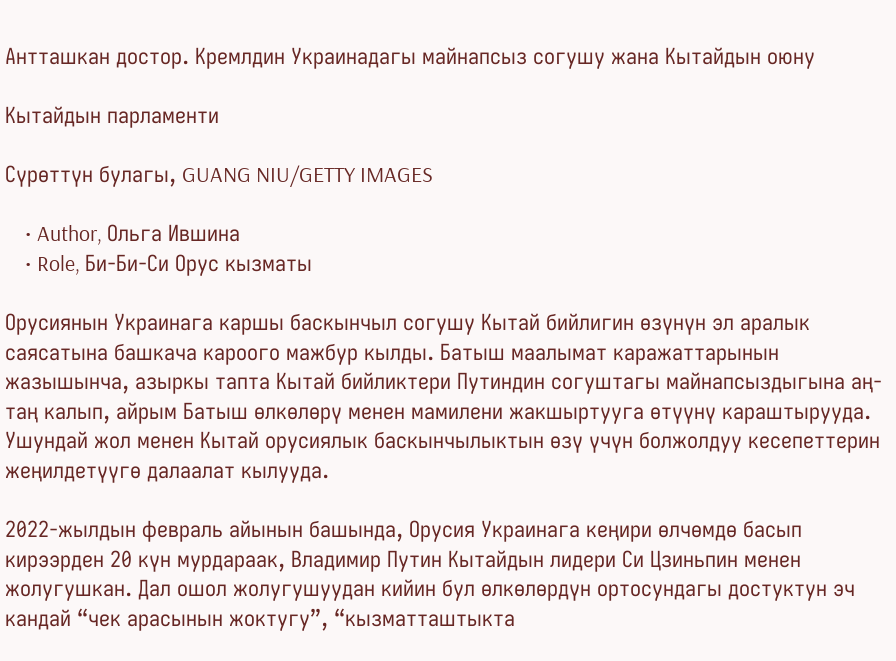Антташкан достор. Кремлдин Украинадагы майнапсыз согушу жана Кытайдын оюну

Кытайдын парламенти

Сүрөттүн булагы, GUANG NIU/GETTY IMAGES

    • Author, Ольга Ившина
    • Role, Би-Би-Си Орус кызматы

Орусиянын Украинага каршы баскынчыл согушу Кытай бийлигин өзүнүн эл аралык саясатына башкача кароого мажбур кылды. Батыш маалымат каражаттарынын жазышынча, азыркы тапта Кытай бийликтери Путиндин согуштагы майнапсыздыгына аң-таң калып, айрым Батыш өлкөлөрү менен мамилени жакшыртууга өтүүнү караштырууда. Ушундай жол менен Кытай орусиялык баскынчылыктын өзү үчүн болжолдуу кесепеттерин жеңилдетүүгө далаалат кылууда.

2022-жылдын февраль айынын башында, Орусия Украинага кеңири өлчөмдө басып кирээрден 20 күн мурдараак, Владимир Путин Кытайдын лидери Си Цзиньпин менен жолугушкан. Дал ошол жолугушуудан кийин бул өлкөлөрдүн ортосундагы достуктун эч кандай “чек арасынын жоктугу”, “кызматташтыкта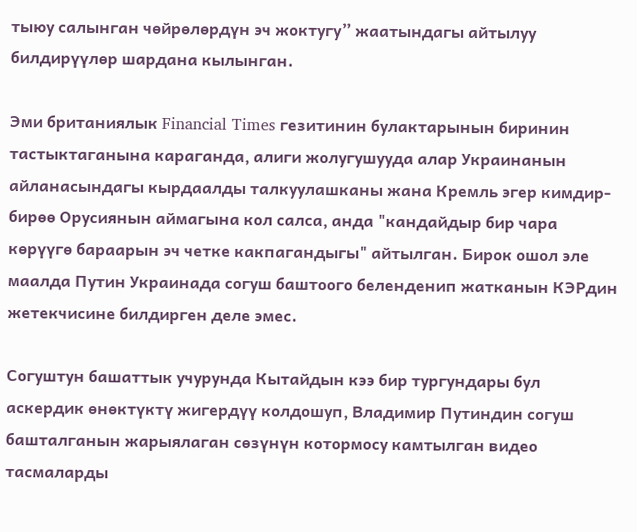тыюу салынган чөйрөлөрдүн эч жоктугу” жаатындагы айтылуу билдирүүлөр шардана кылынган.

Эми британиялык Financial Times гезитинин булактарынын биринин тастыктаганына караганда, алиги жолугушууда алар Украинанын айланасындагы кырдаалды талкуулашканы жана Кремль эгер кимдир-бирөө Орусиянын аймагына кол салса, анда "кандайдыр бир чара көрүүгө бараарын эч четке какпагандыгы" айтылган. Бирок ошол эле маалда Путин Украинада согуш баштоого беленденип жатканын КЭРдин жетекчисине билдирген деле эмес.

Согуштун башаттык учурунда Кытайдын кээ бир тургундары бул аскердик өнөктүктү жигердүү колдошуп, Владимир Путиндин согуш башталганын жарыялаган сөзүнүн котормосу камтылган видео тасмаларды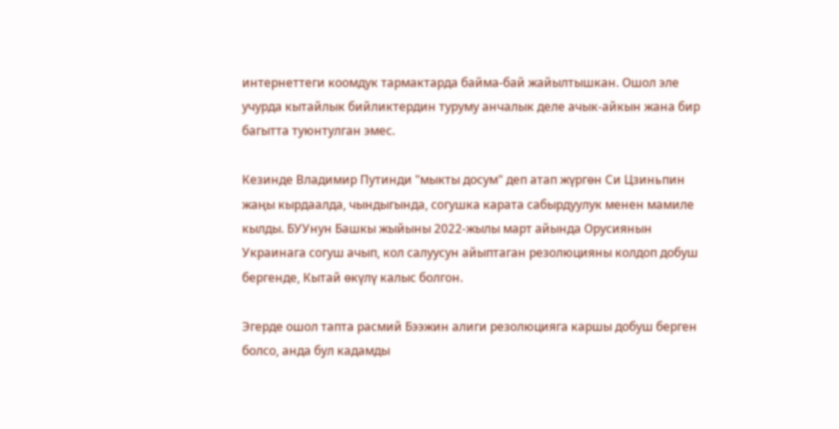интернеттеги коомдук тармактарда байма-бай жайылтышкан. Ошол эле учурда кытайлык бийликтердин туруму анчалык деле ачык-айкын жана бир багытта туюнтулган эмес.

Кезинде Владимир Путинди "мыкты досум" деп атап жүргөн Си Цзиньпин жаңы кырдаалда, чындыгында, согушка карата сабырдуулук менен мамиле кылды. БУУнун Башкы жыйыны 2022-жылы март айында Орусиянын Украинага согуш ачып, кол салуусун айыптаган резолюцияны колдоп добуш бергенде, Кытай өкүлү калыс болгон.

Эгерде ошол тапта расмий Бээжин алиги резолюцияга каршы добуш берген болсо, анда бул кадамды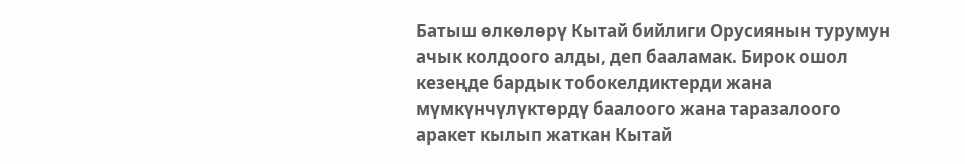Батыш өлкөлөрү Кытай бийлиги Орусиянын турумун ачык колдоого алды, деп бааламак. Бирок ошол кезеңде бардык тобокелдиктерди жана мүмкүнчүлүктөрдү баалоого жана таразалоого аракет кылып жаткан Кытай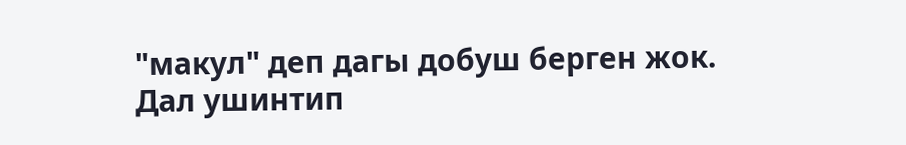"макул" деп дагы добуш берген жок. Дал ушинтип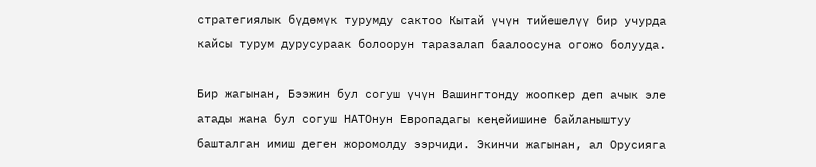стратегиялык бүдөмүк турумду сактоо Кытай үчүн тийешелүү бир учурда кайсы турум дурусураак болоорун таразалап баалоосуна огожо болууда.

Бир жагынан, Бээжин бул согуш үчүн Вашингтонду жоопкер деп ачык эле атады жана бул согуш НАТОнун Европадагы кеңейишине байланыштуу башталган имиш деген жоромолду ээрчиди. Экинчи жагынан, ал Орусияга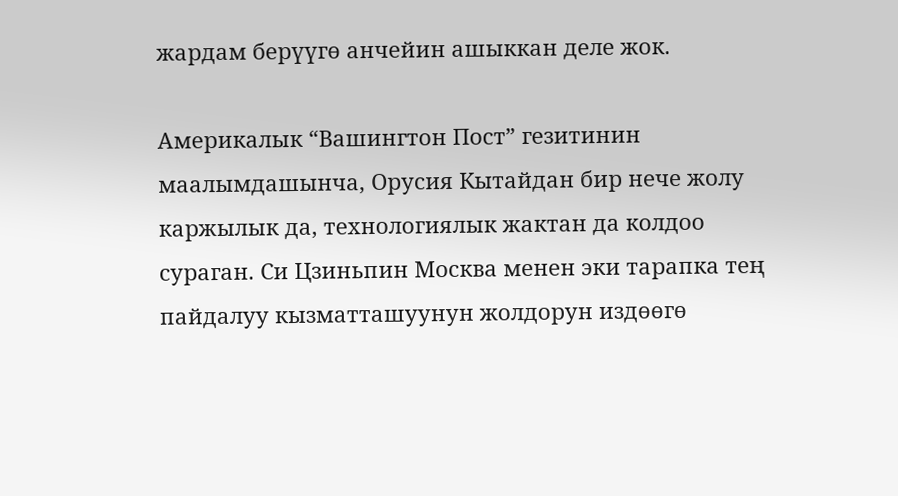жардам берүүгө анчейин ашыккан деле жок.

Америкалык “Вашингтон Пост” гезитинин маалымдашынча, Орусия Кытайдан бир нече жолу каржылык да, технологиялык жактан да колдоо сураган. Си Цзиньпин Москва менен эки тарапка тең пайдалуу кызматташуунун жолдорун издөөгө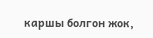каршы болгон жок,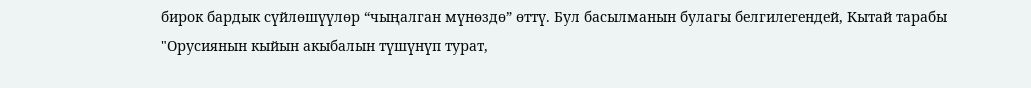бирок бардык сүйлөшүүлөр “чыңалган мүнөздө” өттү. Бул басылманын булагы белгилегендей, Кытай тарабы "Орусиянын кыйын акыбалын түшүнүп турат,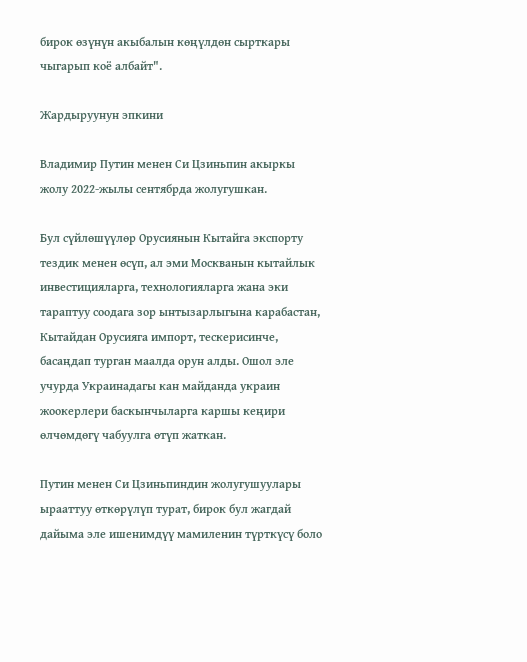бирок өзүнүн акыбалын көңүлдөн сырткары чыгарып коё албайт".

Жардыруунун эпкини

Владимир Путин менен Си Цзиньпин акыркы жолу 2022-жылы сентябрда жолугушкан.

Бул сүйлөшүүлөр Орусиянын Кытайга экспорту тездик менен өсүп, ал эми Москванын кытайлык инвестицияларга, технологияларга жана эки тараптуу соодага зор ынтызарлыгына карабастан, Кытайдан Орусияга импорт, тескерисинче, басаңдап турган маалда орун алды. Ошол эле учурда Украинадагы кан майданда украин жоокерлери баскынчыларга каршы кеңири өлчөмдөгү чабуулга өтүп жаткан.

Путин менен Си Цзиньпиндин жолугушуулары ырааттуу өткөрүлүп турат, бирок бул жагдай дайыма эле ишенимдүү мамиленин түрткүсү боло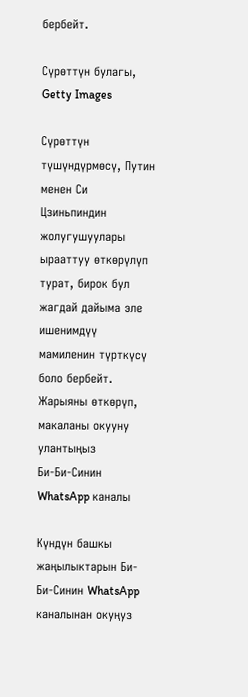бербейт.

Сүрөттүн булагы, Getty Images

Сүрөттүн түшүндүрмөсү, Путин менен Си Цзиньпиндин жолугушуулары ырааттуу өткөрүлүп турат, бирок бул жагдай дайыма эле ишенимдүү мамиленин түрткүсү боло бербейт.
Жарыяны өткөрүп, макаланы окууну улантыңыз
Би-Би-Синин WhatsApp каналы

Күндүн башкы жаңылыктарын Би-Би-Синин WhatsApp каналынан окуңуз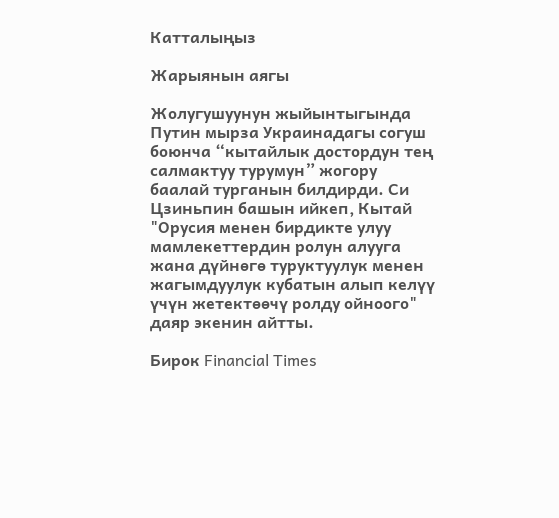Катталыңыз

Жарыянын аягы

Жолугушуунун жыйынтыгында Путин мырза Украинадагы согуш боюнча “кытайлык достордун тең салмактуу турумун” жогору баалай турганын билдирди. Си Цзиньпин башын ийкеп, Кытай "Орусия менен бирдикте улуу мамлекеттердин ролун алууга жана дүйнөгө туруктуулук менен жагымдуулук кубатын алып келүү үчүн жетектөөчү ролду ойноого" даяр экенин айтты.

Бирок Financial Times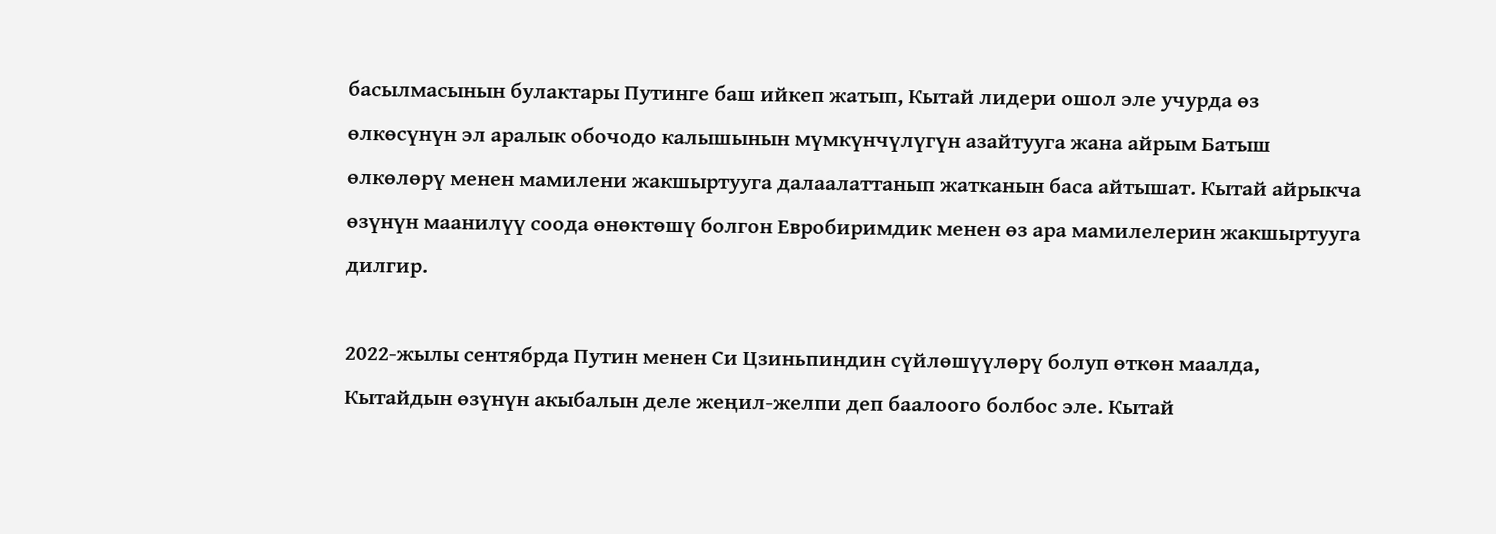басылмасынын булактары Путинге баш ийкеп жатып, Кытай лидери ошол эле учурда өз өлкөсүнүн эл аралык обочодо калышынын мүмкүнчүлүгүн азайтууга жана айрым Батыш өлкөлөрү менен мамилени жакшыртууга далаалаттанып жатканын баса айтышат. Кытай айрыкча өзүнүн маанилүү соода өнөктөшү болгон Евробиримдик менен өз ара мамилелерин жакшыртууга дилгир.

2022-жылы сентябрда Путин менен Си Цзиньпиндин сүйлөшүүлөрү болуп өткөн маалда, Кытайдын өзүнүн акыбалын деле жеңил-желпи деп баалоого болбос эле. Кытай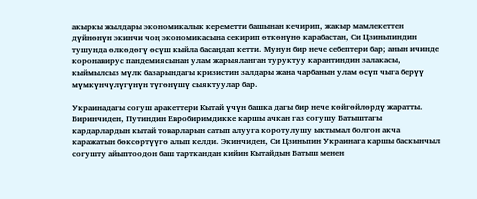акыркы жылдары экономикалык кереметти башынан кечирип, жакыр мамлекеттен дүйнөнүн экинчи чоң экономикасына секирип өткөнүнө карабастан, Си Цзиньпиндин тушунда өлкөдөгү өсүш кыйла басаңдап кетти. Мунун бир нече себептери бар; анын ичинде коронавирус пандемиясынан улам жарыяланган туруктуу карантиндин залакасы, кыймылсыз мүлк базарындагы кризистин залдары жана чарбанын улам өсүп чыга берүү мүмкүнчүлүгүнүн түгөнүшү сыяктуулар бар.

Украинадагы согуш аракеттери Кытай үчүн башка дагы бир нече көйгөйлөрдү жаратты. Биринчиден, Путиндин Евробиримдикке каршы ачкан газ согушу Батыштагы кардарлардын кытай товарларын сатып алууга коротулушу ыктымал болгон акча каражатын бөксөртүүгө алып келди. Экинчиден, Си Цзиньпин Украинага каршы баскынчыл согушту айыптоодон баш тарткандан кийин Кытайдын Батыш менен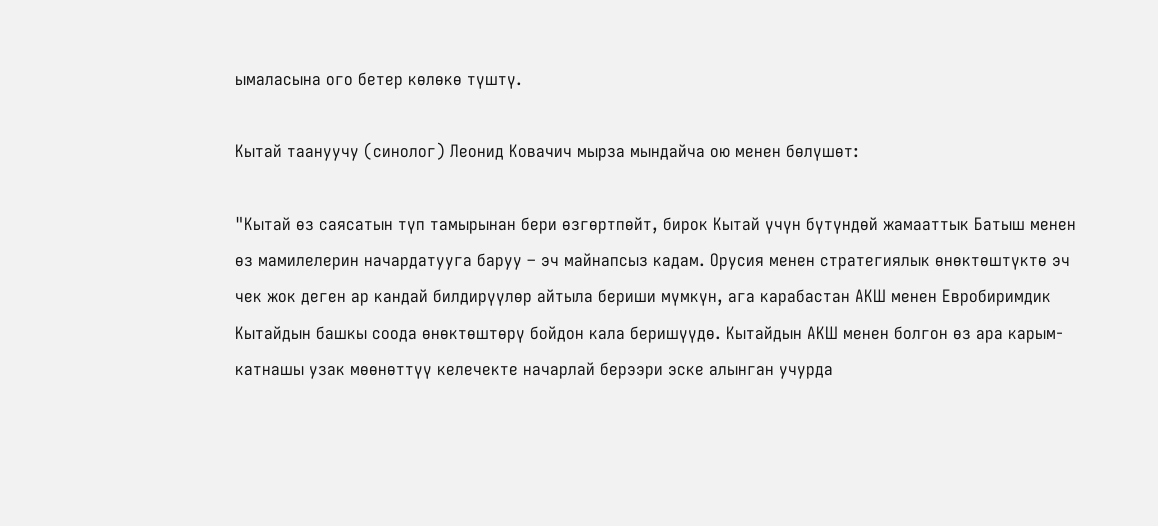ымаласына ого бетер көлөкө түштү.

Кытай таануучу (синолог) Леонид Ковачич мырза мындайча ою менен бөлүшөт:

"Кытай өз саясатын түп тамырынан бери өзгөртпөйт, бирок Кытай үчүн бүтүндөй жамааттык Батыш менен өз мамилелерин начардатууга баруу – эч майнапсыз кадам. Орусия менен стратегиялык өнөктөштүктө эч чек жок деген ар кандай билдирүүлөр айтыла бериши мүмкүн, ага карабастан АКШ менен Евробиримдик Кытайдын башкы соода өнөктөштөрү бойдон кала беришүүдө. Кытайдын АКШ менен болгон өз ара карым-катнашы узак мөөнөттүү келечекте начарлай берээри эске алынган учурда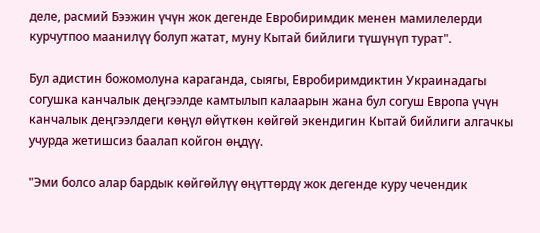деле, расмий Бээжин үчүн жок дегенде Евробиримдик менен мамилелерди курчутпоо маанилүү болуп жатат, муну Кытай бийлиги түшүнүп турат".

Бул адистин божомолуна караганда, сыягы, Евробиримдиктин Украинадагы согушка канчалык деңгээлде камтылып калаарын жана бул согуш Европа үчүн канчалык деңгээлдеги көңүл өйүткөн көйгөй экендигин Кытай бийлиги алгачкы учурда жетишсиз баалап койгон өңдүү.

"Эми болсо алар бардык көйгөйлүү өңүттөрдү жок дегенде куру чечендик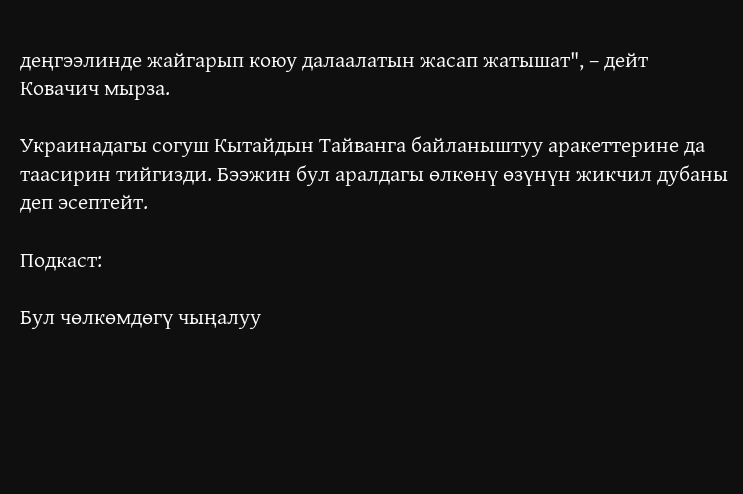деңгээлинде жайгарып коюу далаалатын жасап жатышат", – дейт Ковачич мырза.

Украинадагы согуш Кытайдын Тайванга байланыштуу аракеттерине да таасирин тийгизди. Бээжин бул аралдагы өлкөнү өзүнүн жикчил дубаны деп эсептейт.

Подкаст:

Бул чөлкөмдөгү чыңалуу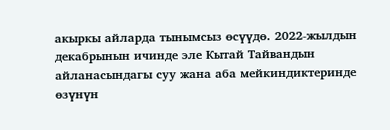акыркы айларда тынымсыз өсүүдө. 2022-жылдын декабрынын ичинде эле Кытай Тайвандын айланасындагы суу жана аба мейкиндиктеринде өзүнүн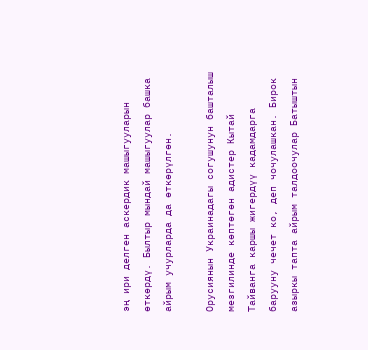эң ири делген аскердик машыгууларын өткөрдү. Былтыр мындай машыгуулар башка айрым учурларда да өткөрүлгөн.

Орусиянын Украинадагы согушунун башталыш мезгилинде көптөгөн адистер Кытай Тайванга каршы жигердүү кадамдарга барууну чечет ко, деп чочулашкан. Бирок азыркы тапта айрым талдоочулар Батыштын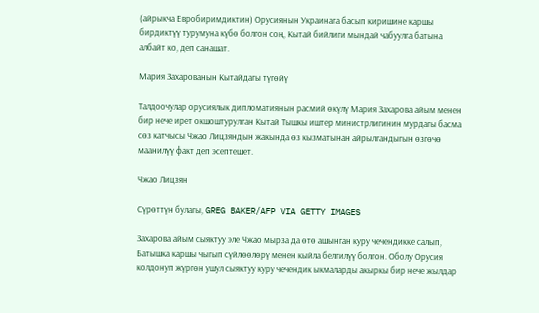(айрыкча Евробиримдиктин) Орусиянын Украинага басып киришине каршы бирдиктүү турумуна күбө болгон соң, Кытай бийлиги мындай чабуулга батына албайт ко, деп санашат.

Мария Захарованын Кытайдагы түгөйү

Талдоочулар орусиялык дипломатиянын расмий өкүлү Мария Захарова айым менен бир нече ирет окшоштурулган Кытай Тышкы иштер министрлигинин мурдагы басма сөз катчысы Чжао Лицзяндын жакында өз кызматынан айрылгандыгын өзгөчө маанилүү факт деп эсептешет.

Чжао Лицзян

Сүрөттүн булагы, GREG BAKER/AFP VIA GETTY IMAGES

Захарова айым сыяктуу эле Чжао мырза да өтө ашынган куру чечендикке салып, Батышка каршы чыгып сүйлөөлөрү менен кыйла белгилүү болгон. Оболу Орусия колдонуп жүргөн ушул сыяктуу куру чечендик ыкмаларды акыркы бир нече жылдар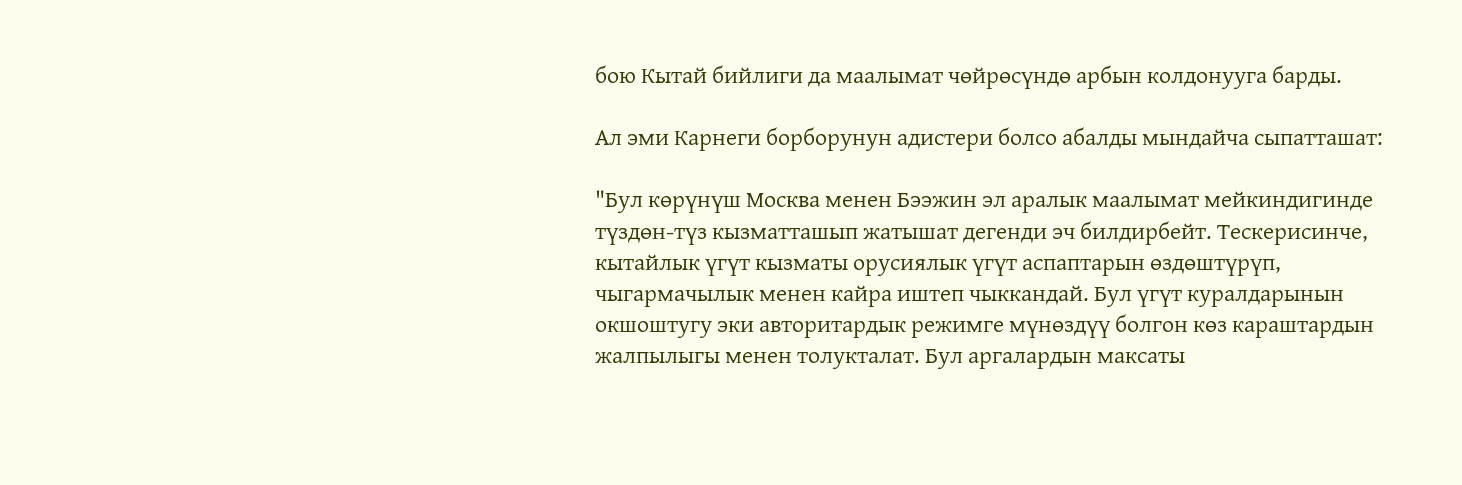бою Кытай бийлиги да маалымат чөйрөсүндө арбын колдонууга барды.

Ал эми Карнеги борборунун адистери болсо абалды мындайча сыпатташат:

"Бул көрүнүш Москва менен Бээжин эл аралык маалымат мейкиндигинде түздөн-түз кызматташып жатышат дегенди эч билдирбейт. Тескерисинче, кытайлык үгүт кызматы орусиялык үгүт аспаптарын өздөштүрүп, чыгармачылык менен кайра иштеп чыккандай. Бул үгүт куралдарынын окшоштугу эки авторитардык режимге мүнөздүү болгон көз караштардын жалпылыгы менен толукталат. Бул аргалардын максаты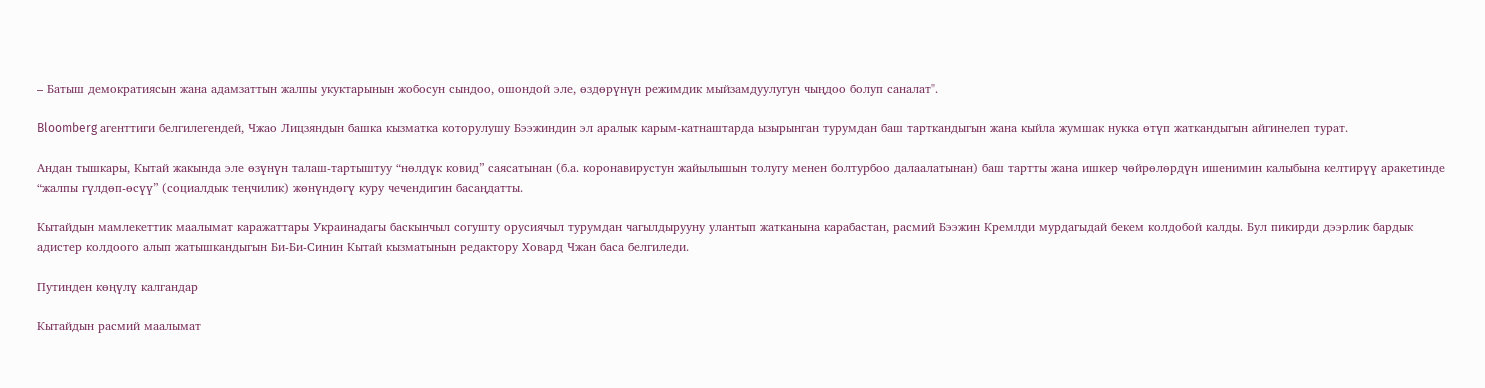– Батыш демократиясын жана адамзаттын жалпы укуктарынын жобосун сындоо, ошондой эле, өздөрүнүн режимдик мыйзамдуулугун чыңдоо болуп саналат".

Bloomberg агенттиги белгилегендей, Чжао Лицзяндын башка кызматка которулушу Бээжиндин эл аралык карым-катнаштарда ызырынган турумдан баш тарткандыгын жана кыйла жумшак нукка өтүп жаткандыгын айгинелеп турат.

Андан тышкары, Кытай жакында эле өзүнүн талаш-тартыштуу “нөлдүк ковид” саясатынан (б.а. коронавирустун жайылышын толугу менен болтурбоо далаалатынан) баш тартты жана ишкер чөйрөлөрдүн ишенимин калыбына келтирүү аракетинде “жалпы гүлдөп-өсүү” (социалдык теңчилик) жөнүндөгү куру чечендигин басаңдатты.

Кытайдын мамлекеттик маалымат каражаттары Украинадагы баскынчыл согушту орусиячыл турумдан чагылдырууну улантып жатканына карабастан, расмий Бээжин Кремлди мурдагыдай бекем колдобой калды. Бул пикирди дээрлик бардык адистер колдоого алып жатышкандыгын Би-Би-Синин Кытай кызматынын редактору Ховард Чжан баса белгиледи.

Путинден көңүлү калгандар

Кытайдын расмий маалымат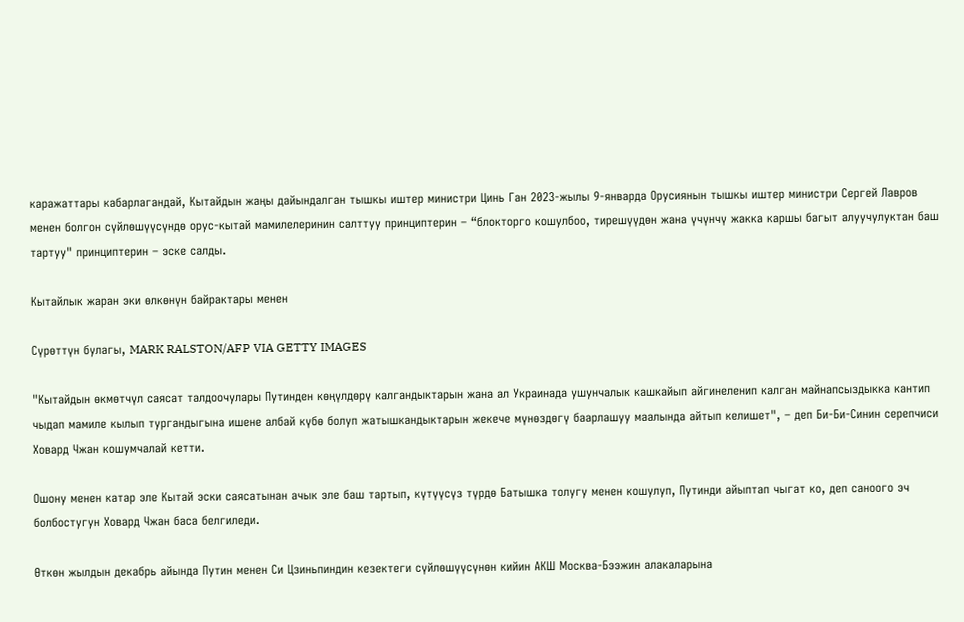каражаттары кабарлагандай, Кытайдын жаңы дайындалган тышкы иштер министри Цинь Ган 2023-жылы 9-январда Орусиянын тышкы иштер министри Сергей Лавров менен болгон сүйлөшүүсүндө орус-кытай мамилелеринин салттуу принциптерин – “блокторго кошулбоо, тирешүүдөн жана үчүнчү жакка каршы багыт алуучулуктан баш тартуу" принциптерин – эске салды.

Кытайлык жаран эки өлкөнүн байрактары менен

Сүрөттүн булагы, MARK RALSTON/AFP VIA GETTY IMAGES

"Кытайдын өкмөтчүл саясат талдоочулары Путинден көңүлдөрү калгандыктарын жана ал Украинада ушунчалык кашкайып айгинеленип калган майнапсыздыкка кантип чыдап мамиле кылып тургандыгына ишене албай күбө болуп жатышкандыктарын жекече мүнөздөгү баарлашуу маалында айтып келишет", – деп Би-Би-Синин серепчиси Ховард Чжан кошумчалай кетти.

Ошону менен катар эле Кытай эски саясатынан ачык эле баш тартып, күтүүсүз түрдө Батышка толугу менен кошулуп, Путинди айыптап чыгат ко, деп саноого эч болбостугун Ховард Чжан баса белгиледи.

Өткөн жылдын декабрь айында Путин менен Си Цзиньпиндин кезектеги сүйлөшүүсүнөн кийин АКШ Москва-Бээжин алакаларына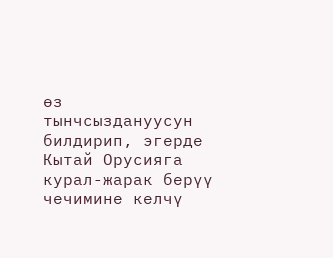өз тынчсыздануусун билдирип, эгерде Кытай Орусияга курал-жарак берүү чечимине келчү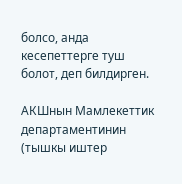болсо, анда кесепеттерге туш болот, деп билдирген.

АКШнын Мамлекеттик департаментинин (тышкы иштер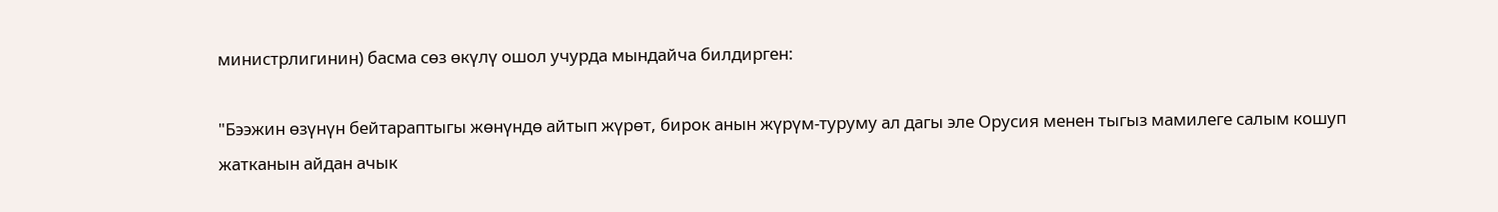министрлигинин) басма сөз өкүлү ошол учурда мындайча билдирген:

"Бээжин өзүнүн бейтараптыгы жөнүндө айтып жүрөт, бирок анын жүрүм-туруму ал дагы эле Орусия менен тыгыз мамилеге салым кошуп жатканын айдан ачык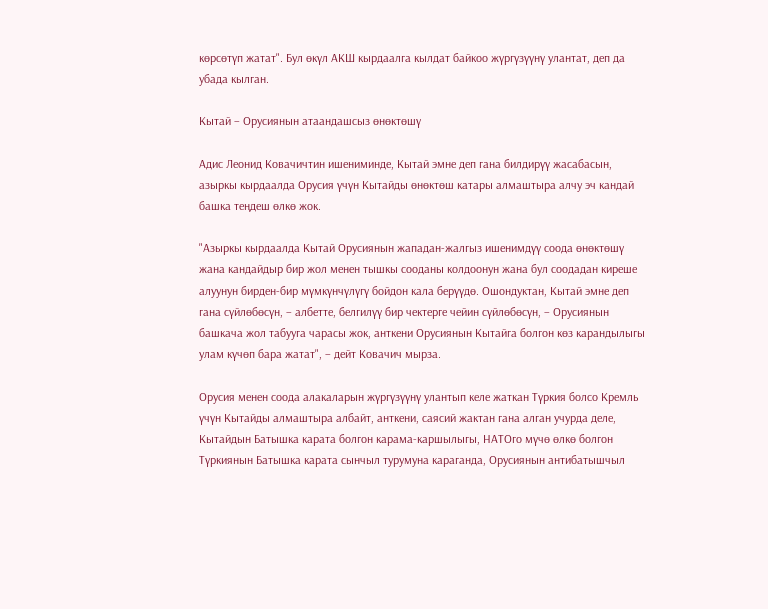көрсөтүп жатат". Бул өкүл АКШ кырдаалга кылдат байкоо жүргүзүүнү улантат, деп да убада кылган.

Кытай – Орусиянын атаандашсыз өнөктөшү

Адис Леонид Ковачичтин ишениминде, Кытай эмне деп гана билдирүү жасабасын, азыркы кырдаалда Орусия үчүн Кытайды өнөктөш катары алмаштыра алчу эч кандай башка теңдеш өлкө жок.

"Азыркы кырдаалда Кытай Орусиянын жападан-жалгыз ишенимдүү соода өнөктөшү жана кандайдыр бир жол менен тышкы сооданы колдоонун жана бул соодадан киреше алуунун бирден-бир мүмкүнчүлүгү бойдон кала берүүдө. Ошондуктан, Кытай эмне деп гана сүйлөбөсүн, – албетте, белгилүү бир чектерге чейин сүйлөбөсүн, – Орусиянын башкача жол табууга чарасы жок, анткени Орусиянын Кытайга болгон көз карандылыгы улам күчөп бара жатат", – дейт Ковачич мырза.

Орусия менен соода алакаларын жүргүзүүнү улантып келе жаткан Түркия болсо Кремль үчүн Кытайды алмаштыра албайт, анткени, саясий жактан гана алган учурда деле, Кытайдын Батышка карата болгон карама-каршылыгы, НАТОго мүчө өлкө болгон Түркиянын Батышка карата сынчыл турумуна караганда, Орусиянын антибатышчыл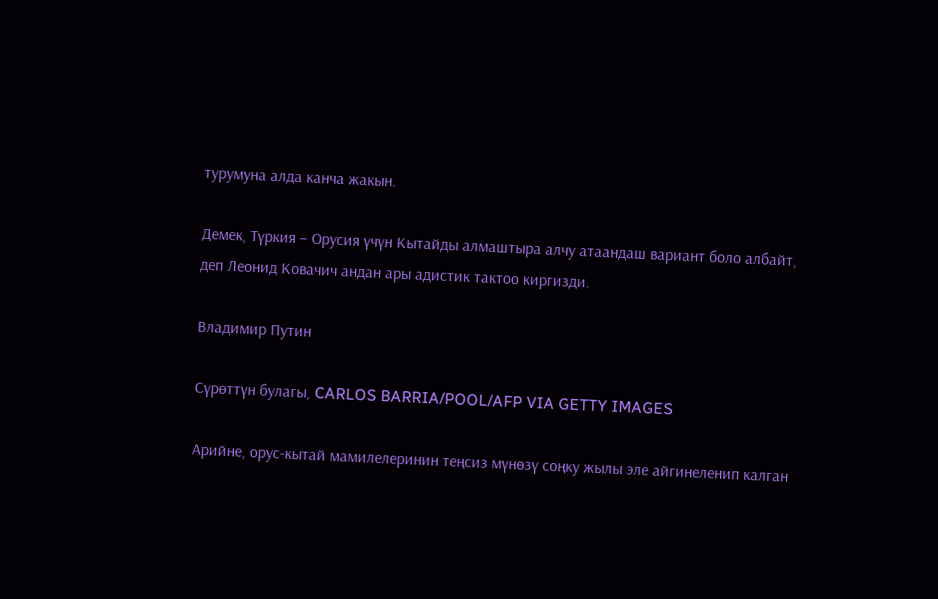турумуна алда канча жакын.

Демек, Түркия – Орусия үчүн Кытайды алмаштыра алчу атаандаш вариант боло албайт, деп Леонид Ковачич андан ары адистик тактоо киргизди.

Владимир Путин

Сүрөттүн булагы, CARLOS BARRIA/POOL/AFP VIA GETTY IMAGES

Арийне, орус-кытай мамилелеринин теңсиз мүнөзү соңку жылы эле айгинеленип калган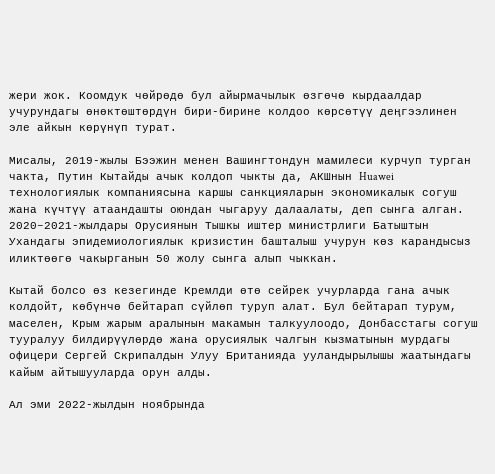жери жок. Коомдук чөйрөдө бул айырмачылык өзгөчө кырдаалдар учурундагы өнөктөштөрдүн бири-бирине колдоо көрсөтүү деңгээлинен эле айкын көрүнүп турат.

Мисалы, 2019-жылы Бээжин менен Вашингтондун мамилеси курчуп турган чакта, Путин Кытайды ачык колдоп чыкты да, АКШнын Huawei технологиялык компаниясына каршы санкцияларын экономикалык согуш жана күчтүү атаандашты оюндан чыгаруу далаалаты, деп сынга алган. 2020–2021-жылдары Орусиянын Тышкы иштер министрлиги Батыштын Ухандагы эпидемиологиялык кризистин башталыш учурун көз карандысыз иликтөөгө чакырганын 50 жолу сынга алып чыккан.

Кытай болсо өз кезегинде Кремлди өтө сейрек учурларда гана ачык колдойт, көбүнчө бейтарап сүйлөп туруп алат. Бул бейтарап турум, маселен, Крым жарым аралынын макамын талкуулоодо, Донбасстагы согуш тууралуу билдирүүлөрдө жана орусиялык чалгын кызматынын мурдагы офицери Сергей Скрипалдын Улуу Британияда ууландырылышы жаатындагы кайым айтышууларда орун алды.

Ал эми 2022-жылдын ноябрында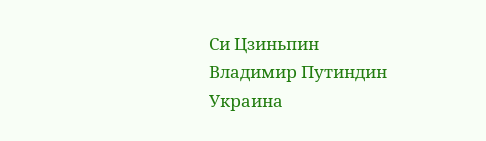Си Цзиньпин Владимир Путиндин Украина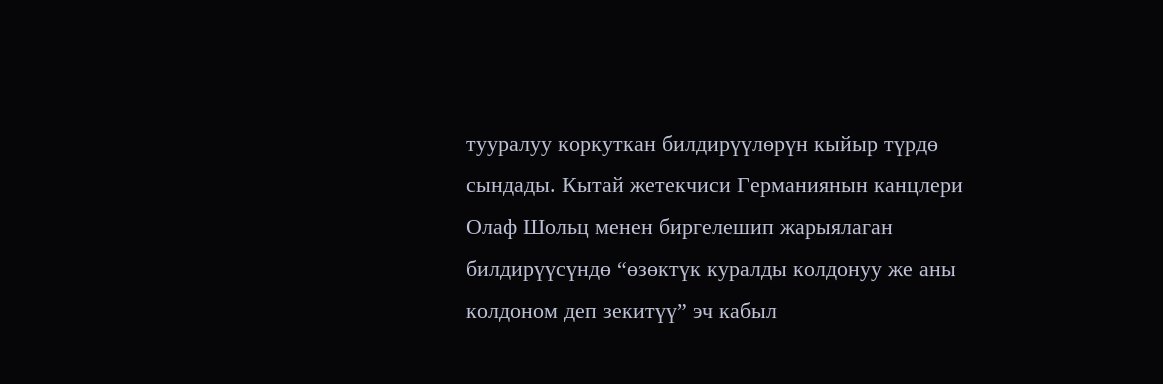тууралуу коркуткан билдирүүлөрүн кыйыр түрдө сындады. Кытай жетекчиси Германиянын канцлери Олаф Шольц менен биргелешип жарыялаган билдирүүсүндө “өзөктүк куралды колдонуу же аны колдоном деп зекитүү” эч кабыл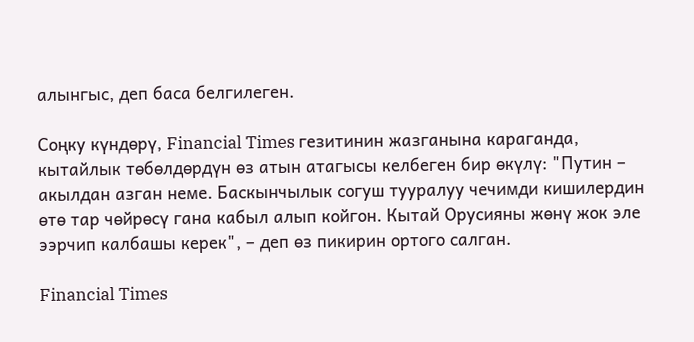алынгыс, деп баса белгилеген.

Соңку күндөрү, Financial Times гезитинин жазганына караганда, кытайлык төбөлдөрдүн өз атын атагысы келбеген бир өкүлү: "Путин – акылдан азган неме. Баскынчылык согуш тууралуу чечимди кишилердин өтө тар чөйрөсү гана кабыл алып койгон. Кытай Орусияны жөнү жок эле ээрчип калбашы керек", – деп өз пикирин ортого салган.

Financial Times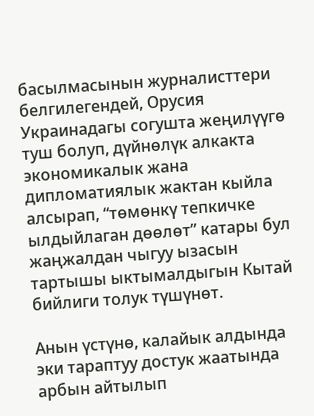басылмасынын журналисттери белгилегендей, Орусия Украинадагы согушта жеңилүүгө туш болуп, дүйнөлүк алкакта экономикалык жана дипломатиялык жактан кыйла алсырап, “төмөнкү тепкичке ылдыйлаган дөөлөт” катары бул жаңжалдан чыгуу ызасын тартышы ыктымалдыгын Кытай бийлиги толук түшүнөт.

Анын үстүнө, калайык алдында эки тараптуу достук жаатында арбын айтылып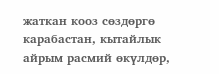жаткан кооз сөздөргө карабастан, кытайлык айрым расмий өкүлдөр,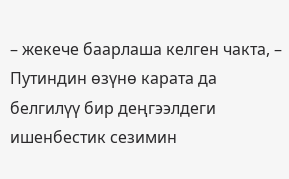– жекече баарлаша келген чакта, – Путиндин өзүнө карата да белгилүү бир деңгээлдеги ишенбестик сезимин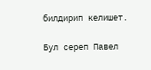билдирип келишет.

Бул сереп Павел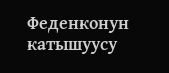Феденконун катышуусу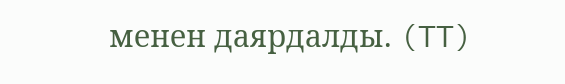менен даярдалды. (TT)